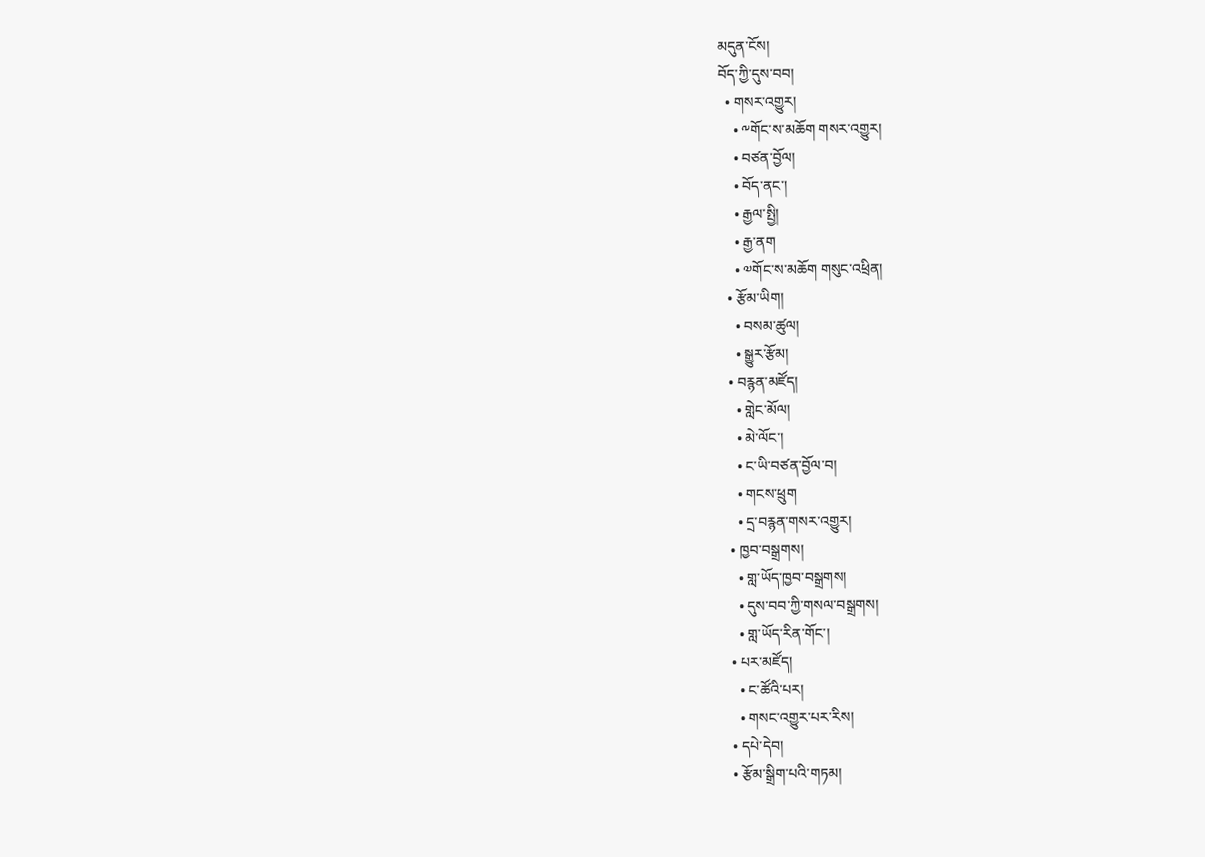མདུན་ངོས།
བོད་ཀྱི་དུས་བབ།
  • གསར་འགྱུར།
    • ༸གོང་ས་མཆོག གསར་འགྱུར།
    • བཙན་བྱོལ།
    • བོད་ནང་།
    • རྒྱལ་སྤྱི།
    • རྒྱ་ནག
    • ༧གོང་ས་མཆོག གསུང་འཕྲིན།
  • རྩོམ་ཡིག།
    • བསམ་ཚུལ།
    • སྒྱུར་རྩོམ།
  • བརྙན་མཛོད།
    • གླེང་མོལ།
    • མེ་ལོང་།
    • ང་ཡི་བཙན་བྱོལ་བ།
    • གངས་ཕྲུག
    • དྲ་བརྙན་གསར་འགྱུར།
  • ཁྱབ་བསྒྲགས།
    • གླ་ཡོད་ཁྱབ་བསྒྲགས།
    • དུས་བབ་ཀྱི་གསལ་བསྒྲགས།
    • གླ་ཡོད་རིན་གོང་།
  • པར་མཛོད།
    • ང་ཚོའི་པར།
    • གསང་འགྱུར་པར་རིས།
  • དཔེ་དེབ།
  • རྩོམ་སྒྲིག་པའི་གཏམ།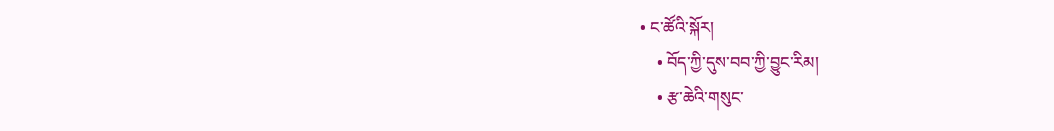• ང་ཚོའི་སྐོར།
    • བོད་ཀྱི་དུས་བབ་ཀྱི་བྱུང་རིམ།
    • རྩ་ཆེའི་གསུང་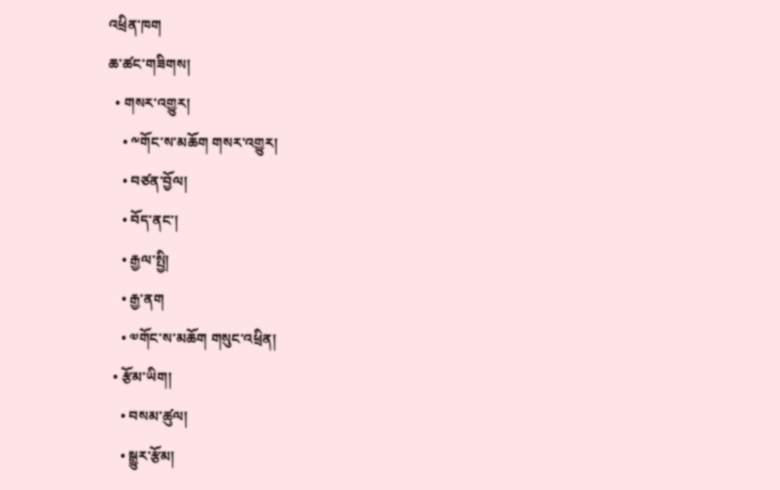འཕྲིན་ཁག
ཆ་ཚང་གཟིགས།
  • གསར་འགྱུར།
    • ༸གོང་ས་མཆོག གསར་འགྱུར།
    • བཙན་བྱོལ།
    • བོད་ནང་།
    • རྒྱལ་སྤྱི།
    • རྒྱ་ནག
    • ༧གོང་ས་མཆོག གསུང་འཕྲིན།
  • རྩོམ་ཡིག།
    • བསམ་ཚུལ།
    • སྒྱུར་རྩོམ།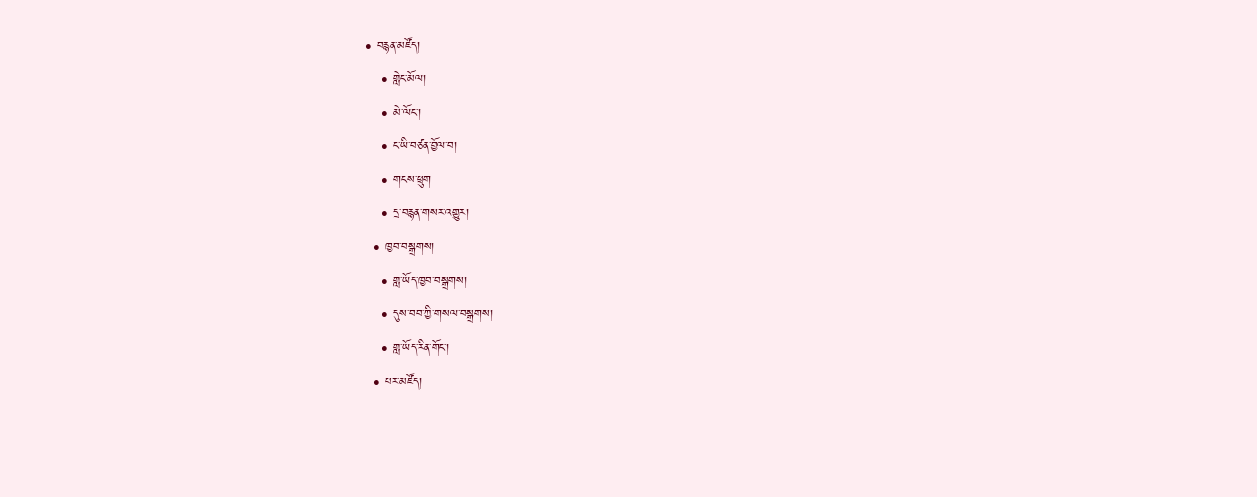• བརྙན་མཛོད།
    • གླེང་མོལ།
    • མེ་ལོང་།
    • ང་ཡི་བཙན་བྱོལ་བ།
    • གངས་ཕྲུག
    • དྲ་བརྙན་གསར་འགྱུར།
  • ཁྱབ་བསྒྲགས།
    • གླ་ཡོད་ཁྱབ་བསྒྲགས།
    • དུས་བབ་ཀྱི་གསལ་བསྒྲགས།
    • གླ་ཡོད་རིན་གོང་།
  • པར་མཛོད།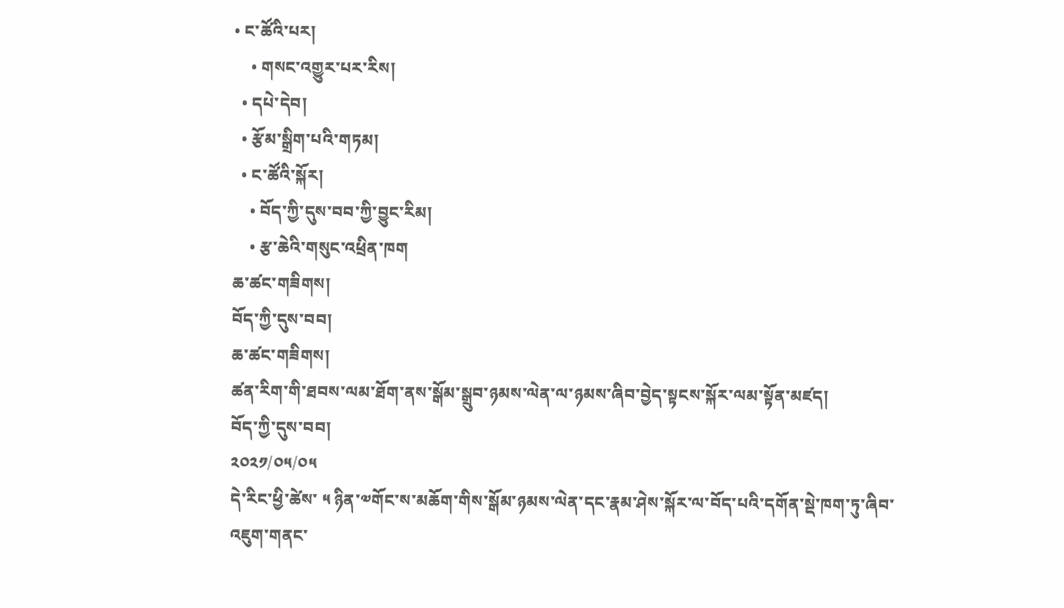• ང་ཚོའི་པར།
    • གསང་འགྱུར་པར་རིས།
  • དཔེ་དེབ།
  • རྩོམ་སྒྲིག་པའི་གཏམ།
  • ང་ཚོའི་སྐོར།
    • བོད་ཀྱི་དུས་བབ་ཀྱི་བྱུང་རིམ།
    • རྩ་ཆེའི་གསུང་འཕྲིན་ཁག
ཆ་ཚང་གཟིགས།
བོད་ཀྱི་དུས་བབ།
ཆ་ཚང་གཟིགས།
ཚན་རིག་གི་ཐབས་ལམ་ཐོག་ནས་སྒོམ་སྒྲུབ་ཉམས་ལེན་ལ་ཉམས་ཞིབ་བྱེད་སྟངས་སྐོར་ལམ་སྟོན་མཛད།
བོད་ཀྱི་དུས་བབ།
༢༠༢༡/༠༥/༠༥
དེ་རིང་ཕྱི་ཚེས་ ༥ ཉིན་༧གོང་ས་མཆོག་གིས་སྒོམ་ཉམས་ལེན་དང་རྣམ་ཤེས་སྐོར་ལ་བོད་པའི་དགོན་སྡེ་ཁག་ཏུ་ཞིབ་འཇུག་གནང་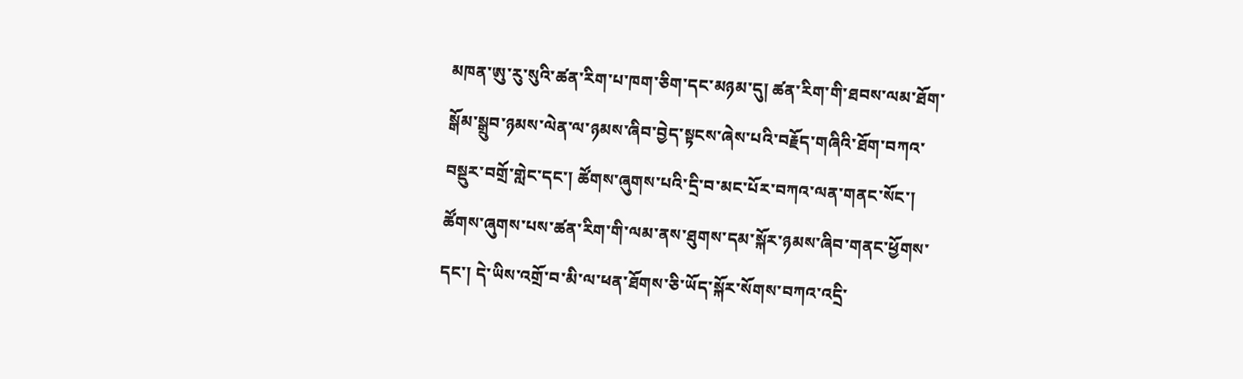མཁན་ཨུ་རུ་སུའི་ཚན་རིག་པ་ཁག་ཅིག་དང་མཉམ་དུ། ཚན་རིག་གི་ཐབས་ལམ་ཐོག་སྒོམ་སྒྲུབ་ཉམས་ལེན་ལ་ཉམས་ཞིབ་བྱེད་སྟངས་ཞེས་པའི་བརྗོད་གཞིའི་ཐོག་བཀའ་བསྡུར་བགྲོ་གླེང་དང་། ཚོགས་ཞུགས་པའི་དྲི་བ་མང་པོར་བཀའ་ལན་གནང་སོང་།
ཚོགས་ཞུགས་པས་ཚན་རིག་གི་ལམ་ནས་ཐུགས་དམ་སྐོར་ཉམས་ཞིབ་གནང་ཕྱོགས་དང་། དེ་ཡིས་འགྲོ་བ་མི་ལ་ཕན་ཐོགས་ཅི་ཡོད་སྐོར་སོགས་བཀའ་འདྲི་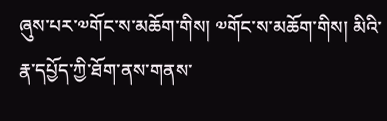ཞུས་པར་༧གོང་ས་མཆོག་གིས། ༧གོང་ས་མཆོག་གིས། མིའི་རྣ་དཔྱོད་ཀྱི་ཐོག་ནས་གནས་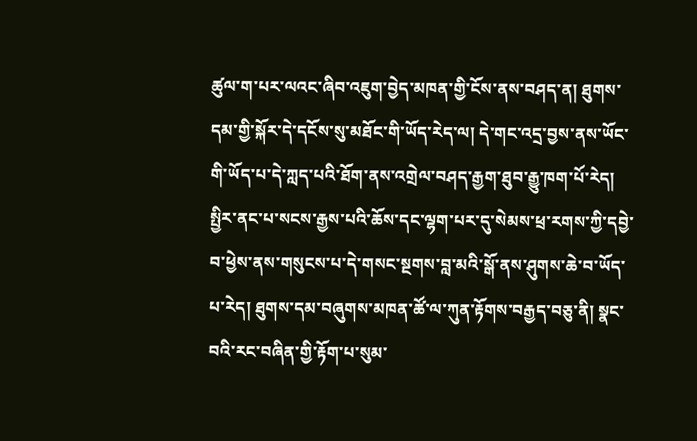ཚུལ་ག་པར་ལའང་ཞིབ་འཇུག་བྱེད་མཁན་གྱི་ངོས་ནས་བཤད་ན། ཐུགས་དམ་གྱི་སྐོར་དེ་དངོས་སུ་མཐོང་གི་ཡོད་རེད་ལ། དེ་གང་འདྲ་བྱས་ནས་ཡོང་གི་ཡོད་པ་དེ་ཀླད་པའི་ཐོག་ནས་འགྲེལ་བཤད་རྒྱག་ཐུབ་རྒྱུ་ཁག་པོ་རེད། སྤྱིར་ནང་པ་སངས་རྒྱས་པའི་ཆོས་དང་ལྷག་པར་དུ་སེམས་ཕྲ་རགས་ཀྱི་དབྱེ་བ་ཕྱེས་ནས་གསུངས་པ་དེ་གསང་སྔགས་བླ་མའི་སྒོ་ནས་ཤུགས་ཆེ་བ་ཡོད་པ་རེད། ཐུགས་དམ་བཞུགས་མཁན་ཚོ་ལ་ཀུན་རྟོགས་བརྒྱད་བཅུ་ནི། སྣང་བའི་རང་བཞིན་གྱི་རྟོག་པ་སུམ་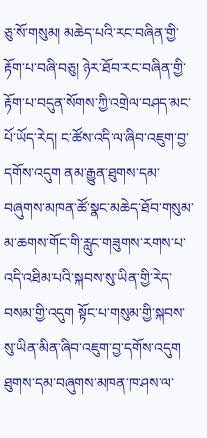ཅུ་སོ་གསུམ། མཆེད་པའི་རང་བཞིན་གྱི་རྟོག་པ་བཞི་བཅུ། ཉེར་ཐོབ་རང་བཞིན་གྱི་རྟོག་པ་བདུན་སོགས་ཀྱི་འགྲེལ་བཤད་མང་པོ་ཡོད་རེད། ང་ཚོས་འདི་ལ་ཞིབ་འཇུག་བྱ་དགོས་འདུག ནམ་རྒྱུན་ཐུགས་དམ་བཞུགས་མཁན་ཚོ་སྣང་མཆེད་ཐོབ་གསུམ་མ་ཆགས་གོང་གི་རླུང་གཟུགས་རགས་པ་འདི་འཐིམ་པའི་སྐབས་སུ་ཡིན་གྱི་རེད་བསམ་གྱི་འདུག སྟོང་པ་གསུམ་གྱི་སྐབས་སུ་ཡིན་མིན་ཞིབ་འཇུག་བྱ་དགོས་འདུག ཐུགས་དམ་བཞུགས་མཁན་ཁ་ཤས་ལ་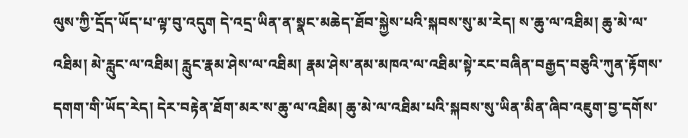ལུས་ཀྱི་དྲོད་ཡོད་པ་ལྟ་བུ་འདུག དེ་འདྲ་ཡིན་ན་སྣང་མཆེད་ཐོབ་སྐྱེས་པའི་སྐབས་སུ་མ་རེད། ས་ཆུ་ལ་འཐིམ། ཆུ་མེ་ལ་འཐིམ། མེ་རླུང་ལ་འཐིམ། རླུང་རྣམ་ཤེས་ལ་འཐིམ། རྣམ་ཤེས་ནམ་མཁའ་ལ་འཐིམ་སྟེ་རང་བཞིན་བརྒྱད་བཅུའི་ཀུན་རྟོགས་དགག་གི་ཡོད་རེད། དེར་བརྟེན་ཐོག་མར་ས་ཆུ་ལ་འཐིམ། ཆུ་མེ་ལ་འཐིམ་པའི་སྐབས་སུ་ཡིན་མིན་ཞིབ་འཇུག་བྱ་དགོས་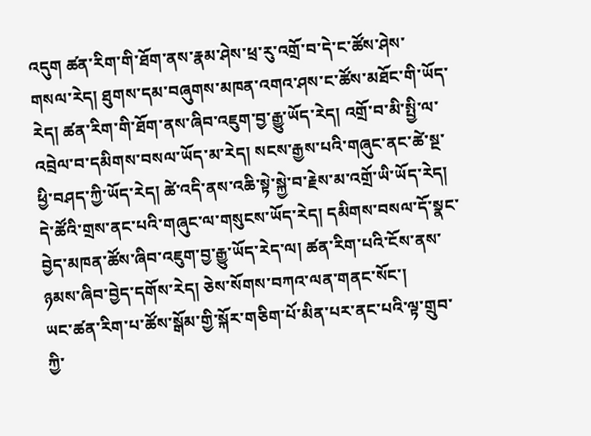འདུག ཚན་རིག་གི་ཐོག་ནས་རྣམ་ཤེས་ཕྲ་རུ་འགྲོ་བ་དེ་ང་ཚོས་ཤེས་གསལ་རེད། ཐུགས་དམ་བཞུགས་མཁན་འགའ་ཤས་ང་ཚོས་མཐོང་གི་ཡོད་རེད། ཚན་རིག་གི་ཐོག་ནས་ཞིབ་འཇུག་བྱ་རྒྱུ་ཡོད་རེད། འགྲོ་བ་མི་སྤྱི་ལ་འབྲེལ་བ་དམིགས་བསལ་ཡོད་མ་རེད། སངས་རྒྱས་པའི་གཞུང་ནང་ཚེ་སྔ་ཕྱི་བཤད་ཀྱི་ཡོད་རེད། ཚེ་འདི་ནས་འཆི་སྟེ་སྐྱེ་བ་རྗེས་མ་འགྲོ་ཡི་ཡོད་རེད། དེ་ཚོའི་གྲས་ནང་པའི་གཞུང་ལ་གསུངས་ཡོད་རེད། དམིགས་བསལ་དོ་སྣང་བྱེད་མཁན་ཚོས་ཞིབ་འཇུག་བྱ་རྒྱུ་ཡོད་རེད་ལ། ཚན་རིག་པའི་ངོས་ནས་ཉམས་ཞིབ་བྱེད་དགོས་རེད། ཅེས་སོགས་བཀའ་ལན་གནང་སོང་།
ཡང་ཚན་རིག་པ་ཚོས་སྒོམ་གྱི་སྐོར་གཅིག་པོ་མིན་པར་ནང་པའི་ལྟ་གྲུབ་ཀྱི་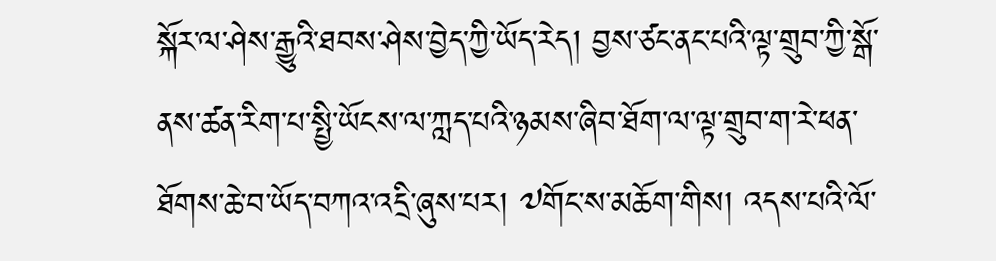སྐོར་ལ་ཤེས་རྒྱུའི་ཐབས་ཤེས་བྱེད་ཀྱི་ཡོད་རེད། བྱས་ཙང་ནང་པའི་ལྟ་གྲུབ་ཀྱི་སྒོ་ནས་ཚན་རིག་པ་སྤྱི་ཡོངས་ལ་ཀླད་པའི་ཉམས་ཞིབ་ཐོག་ལ་ལྟ་གྲུབ་ག་རེ་ཕན་ཐོགས་ཆེ་བ་ཡོད་བཀའ་འདྲི་ཞུས་པར། ༧གོང་ས་མཆོག་གིས། འདས་པའི་ལོ་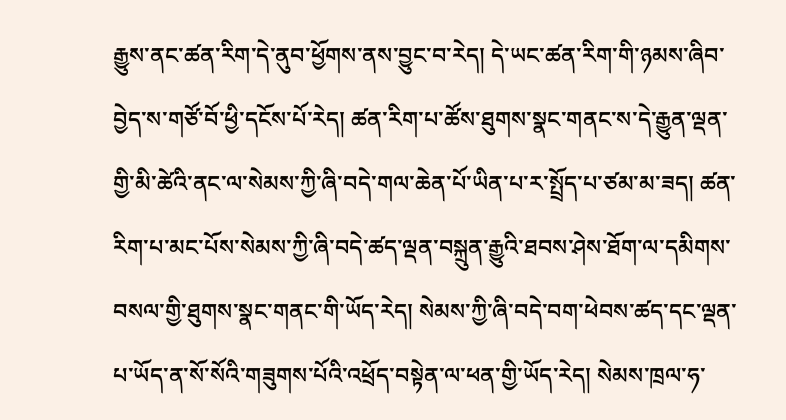རྒྱུས་ནང་ཚན་རིག་དེ་ནུབ་ཕྱོགས་ནས་བྱུང་བ་རེད། དེ་ཡང་ཚན་རིག་གི་ཉམས་ཞིབ་བྱེད་ས་གཙོ་བོ་ཕྱི་དངོས་པོ་རེད། ཚན་རིག་པ་ཚོས་ཐུགས་སྣང་གནང་ས་དེ་རྒྱུན་ལྡན་གྱི་མི་ཚེའི་ནང་ལ་སེམས་ཀྱི་ཞི་བདེ་གལ་ཆེན་པོ་ཡིན་པ་ར་སྤྲོད་པ་ཙམ་མ་ཟད། ཚན་རིག་པ་མང་པོས་སེམས་ཀྱི་ཞི་བདེ་ཚད་ལྡན་བསྐྲུན་རྒྱུའི་ཐབས་ཤེས་ཐོག་ལ་དམིགས་བསལ་གྱི་ཐུགས་སྣང་གནང་གི་ཡོད་རེད། སེམས་ཀྱི་ཞི་བདེ་བག་ཕེབས་ཚད་དང་ལྡན་པ་ཡོད་ན་སོ་སོའི་གཟུགས་པོའི་འཕྲོད་བསྟེན་ལ་ཕན་གྱི་ཡོད་རེད། སེམས་ཁྲལ་ཧ་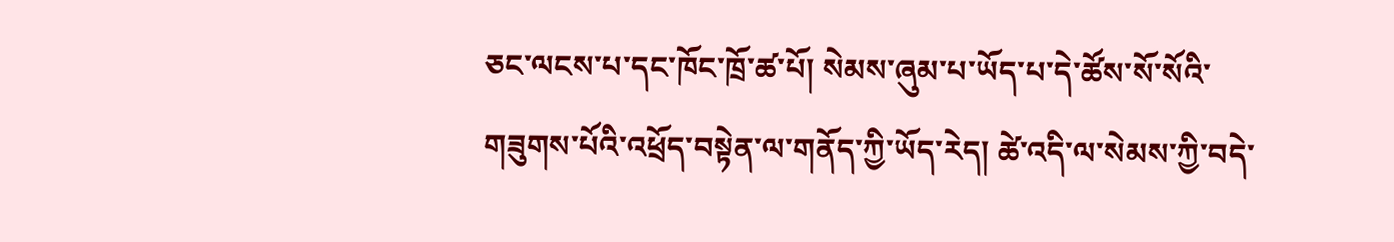ཅང་ལངས་པ་དང་ཁོང་ཁྲོ་ཚ་པོ། སེམས་ཞུམ་པ་ཡོད་པ་དེ་ཚོས་སོ་སོའི་གཟུགས་པོའི་འཕྲོད་བསྟེན་ལ་གནོད་ཀྱི་ཡོད་རེད། ཚེ་འདི་ལ་སེམས་ཀྱི་བདེ་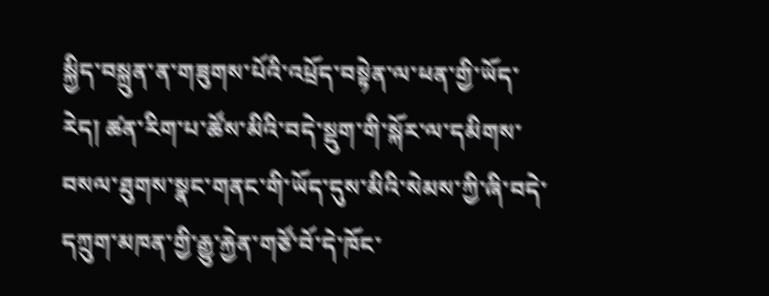སྐྱིད་བསྐྲུན་ན་གཟུགས་པོའི་འཕྲོད་བསྟེན་ལ་ཕན་གྱི་ཡོད་རེད། ཚན་རིག་པ་ཚོས་མིའི་བདེ་སྡུག་གི་སྐོར་ལ་དམིགས་བསལ་ཐུགས་སྣང་གནང་གི་ཡོད་དུས་མིའི་སེམས་ཀྱི་ཞི་བདེ་དཀྲུག་མཁན་གྱི་རྒྱུ་རྐྱེན་གཙོ་བོ་དེ་ཁོང་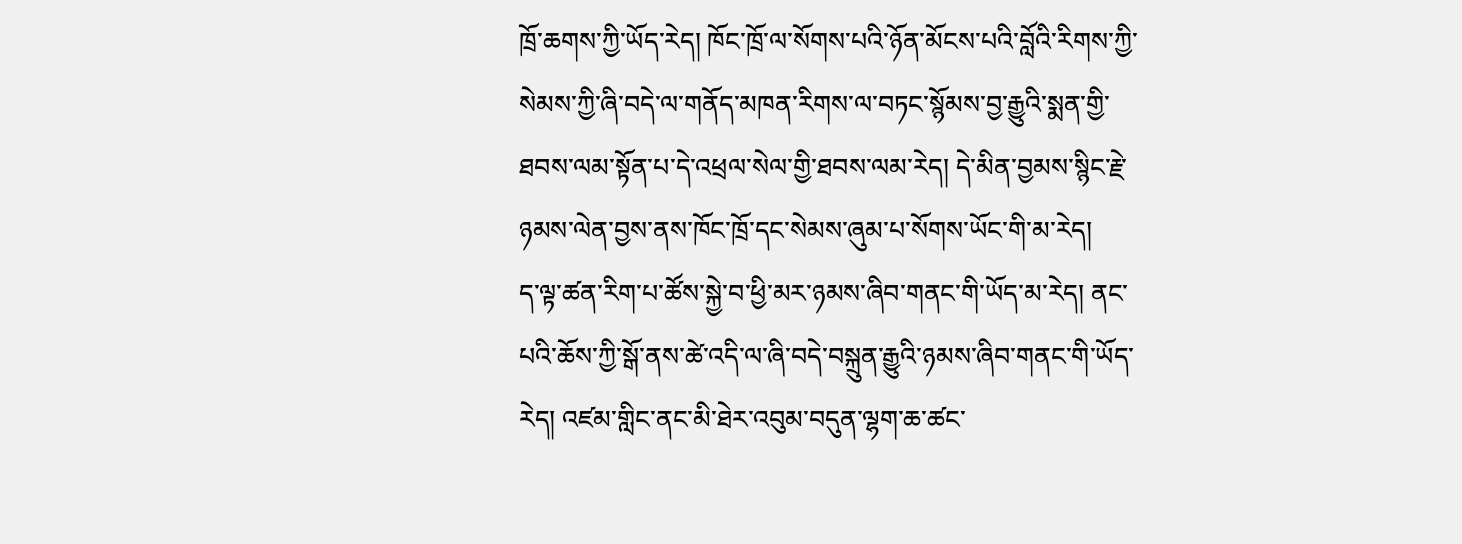ཁྲོ་ཆགས་ཀྱི་ཡོད་རེད། ཁོང་ཁྲོ་ལ་སོགས་པའི་ཉོན་མོངས་པའི་བློའི་རིགས་ཀྱི་སེམས་ཀྱི་ཞི་བདེ་ལ་གནོད་མཁན་རིགས་ལ་བཏང་སྙོམས་བྱ་རྒྱུའི་སྨན་གྱི་ཐབས་ལམ་སྟོན་པ་དེ་འཕྲལ་སེལ་གྱི་ཐབས་ལམ་རེད། དེ་མིན་བྱམས་སྙིང་རྗེ་ཉམས་ལེན་བྱས་ནས་ཁོང་ཁྲོ་དང་སེམས་ཞུམ་པ་སོགས་ཡོང་གི་མ་རེད།
ད་ལྟ་ཚན་རིག་པ་ཚོས་སྐྱེ་བ་ཕྱི་མར་ཉམས་ཞིབ་གནང་གི་ཡོད་མ་རེད། ནང་པའི་ཆོས་ཀྱི་སྒོ་ནས་ཚེ་འདི་ལ་ཞི་བདེ་བསྐྲུན་རྒྱུའི་ཉམས་ཞིབ་གནང་གི་ཡོད་རེད། འཛམ་གླིང་ནང་མི་ཐེར་འབུམ་བདུན་ལྷག་ཆ་ཚང་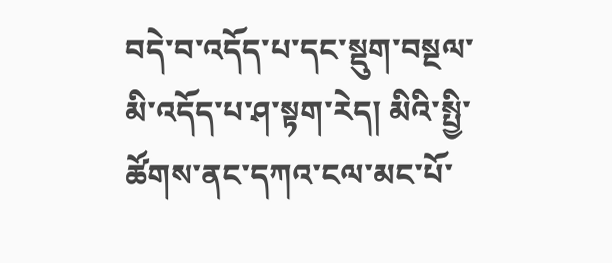བདེ་བ་འདོད་པ་དང་སྡུག་བསྔལ་མི་འདོད་པ་ཤ་སྟག་རེད། མིའི་སྤྱི་ཚོགས་ནང་དཀའ་ངལ་མང་པོ་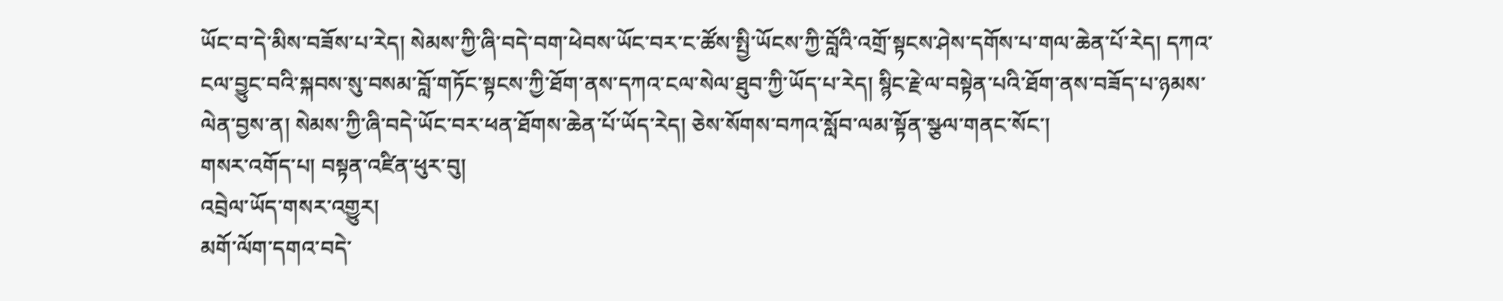ཡོང་བ་དེ་མིས་བཟོས་པ་རེད། སེམས་ཀྱི་ཞི་བདེ་བག་ཕེབས་ཡོང་བར་ང་ཚོས་སྤྱི་ཡོངས་ཀྱི་བློའི་འགྲོ་སྟངས་ཤེས་དགོས་པ་གལ་ཆེན་པོ་རེད། དཀའ་ངལ་བྱུང་བའི་སྐབས་སུ་བསམ་བློ་གཏོང་སྟངས་ཀྱི་ཐོག་ནས་དཀའ་ངལ་སེལ་ཐུབ་ཀྱི་ཡོད་པ་རེད། སྙིང་རྗེ་ལ་བསྟེན་པའི་ཐོག་ནས་བཟོད་པ་ཉམས་ལེན་བྱས་ན། སེམས་ཀྱི་ཞི་བདེ་ཡོང་བར་ཕན་ཐོགས་ཆེན་པོ་ཡོད་རེད། ཅེས་སོགས་བཀའ་སློབ་ལམ་སྟོན་སྩལ་གནང་སོང་།
གསར་འགོད་པ། བསྟན་འཛིན་ཕུར་བུ།
འབྲེལ་ཡོད་གསར་འགྱུར།
མགོ་ལོག་དགའ་བདེ་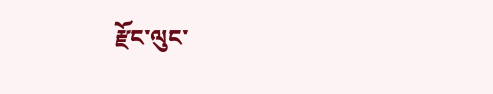རྫོང་ལུང་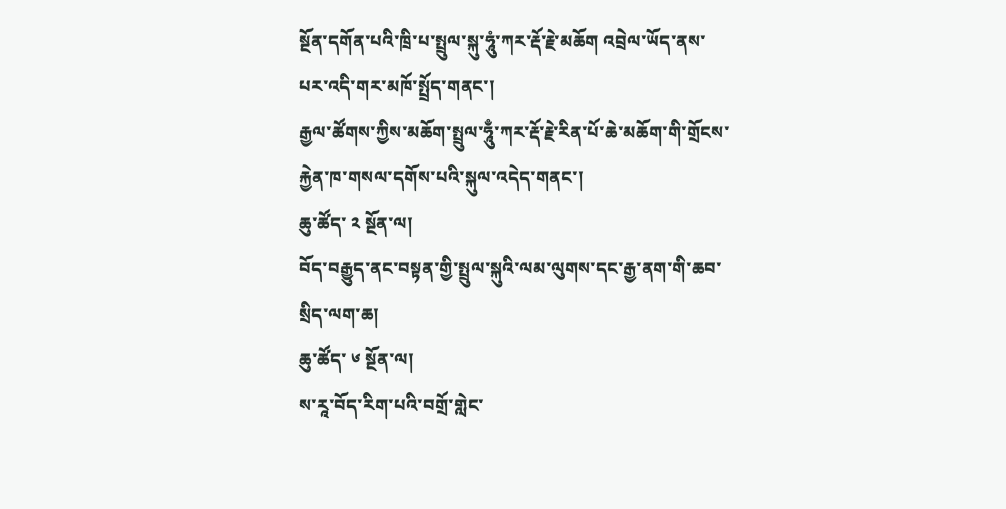སྔོན་དགོན་པའི་ཁྲི་པ་སྤྲུལ་སྐུ་ཧཱུཾ་ཀར་རྡོ་རྗེ་མཆོག འབྲེལ་ཡོད་ནས་པར་འདི་གར་མཁོ་སྤྲོད་གནང་།
རྒྱལ་ཚོགས་ཀྱིས་མཆོག་སྤྲུལ་ཧཱུྃ་ཀར་རྡོ་རྗེ་རིན་པོ་ཆེ་མཆོག་གི་གྲོངས་རྐྱེན་ཁ་གསལ་དགོས་པའི་སྐུལ་འདེད་གནང་།
ཆུ་ཚོད་ ༢ སྔོན་ལ།
བོད་བརྒྱུད་ནང་བསྟན་གྱི་སྤྲུལ་སྐུའི་ལམ་ལུགས་དང་རྒྱ་ནག་གི་ཆབ་སྲིད་ལག་ཆ།
ཆུ་ཚོད་ ༦ སྔོན་ལ།
ས་རཱ་བོད་རིག་པའི་བགྲོ་གླེང་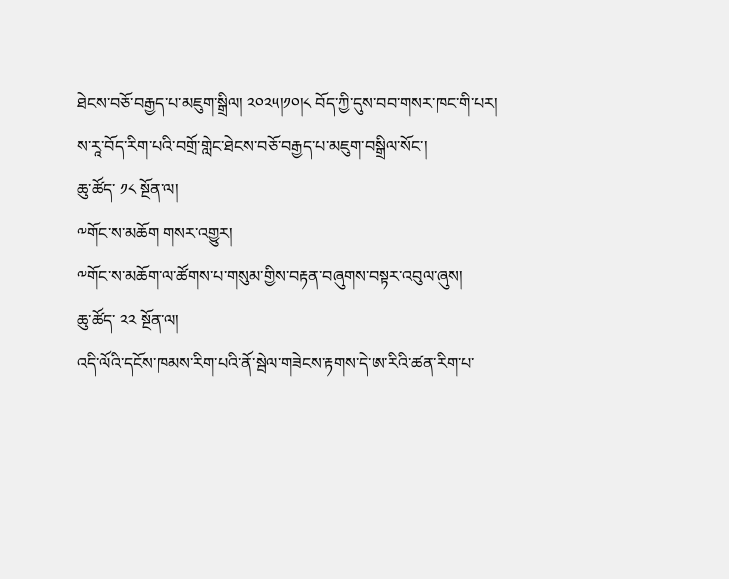ཐེངས་བཅོ་བརྒྱད་པ་མཇུག་སྒྲིལ། ༢༠༢༥།༡༠།༨ བོད་ཀྱི་དུས་བབ་གསར་ཁང་གི་པར།
ས་རཱ་བོད་རིག་པའི་བགྲོ་གླེང་ཐེངས་བཅོ་བརྒྱད་པ་མཇུག་བསྒྲིལ་སོང་།
ཆུ་ཚོད་ ༡༨ སྔོན་ལ།
༸གོང་ས་མཆོག གསར་འགྱུར།
༸གོང་ས་མཆོག་ལ་ཚོགས་པ་གསུམ་གྱིས་བརྟན་བཞུགས་བསྟར་འབུལ་ཞུས།
ཆུ་ཚོད་ ༢༢ སྔོན་ལ།
འདི་ལོའི་དངོས་ཁམས་རིག་པའི་ནོ་སྦེལ་གཟེངས་རྟགས་དེ་ཨ་རིའི་ཚན་རིག་པ་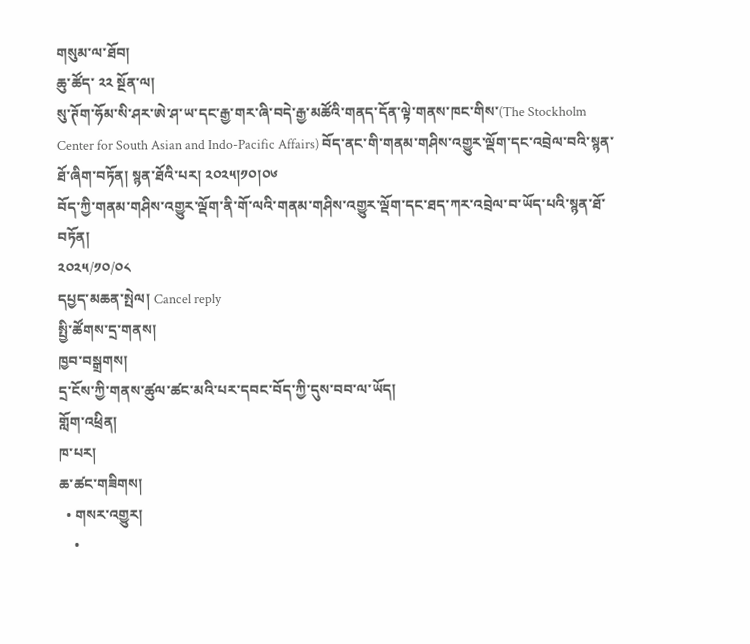གསུམ་ལ་ཐོབ།
ཆུ་ཚོད་ ༢༢ སྔོན་ལ།
སུ་ཊོག་ཧོམ་སི་ཤར་ཨེ་ཤ་ཡ་དང་རྒྱ་གར་ཞི་བདེ་རྒྱ་མཚོའི་གནད་དོན་ལྟེ་གནས་ཁང་གིས་(The Stockholm Center for South Asian and Indo-Pacific Affairs) བོད་ནང་གི་གནམ་གཤིས་འགྱུར་ལྡོག་དང་འབྲེལ་བའི་སྙན་ཐོ་ཞིག་བཏོན། སྙན་ཐོའི་པར། ༢༠༢༥།༡༠།༠༦
བོད་ཀྱི་གནམ་གཤིས་འགྱུར་ལྡོག་ནི་གོ་ལའི་གནམ་གཤིས་འགྱུར་ལྡོག་དང་ཐད་ཀར་འབྲེལ་བ་ཡོད་པའི་སྙན་ཐོ་བཏོན།
༢༠༢༥/༡༠/༠༨
དཔྱད་མཆན་སྤེལ། Cancel reply
སྤྱི་ཚོགས་དྲ་གནས།
ཁྱབ་བསྒྲགས།
དྲ་ངོས་ཀྱི་གནས་ཚུལ་ཚང་མའི་པར་དབང་བོད་ཀྱི་དུས་བབ་ལ་ཡོད།
གློག་འཕྲིན།
ཁ་པར།
ཆ་ཚང་གཟིགས།
  • གསར་འགྱུར།
    •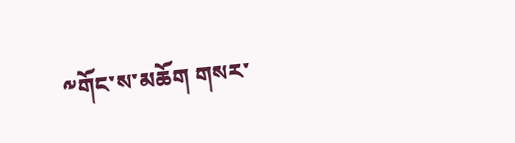༸གོང་ས་མཆོག གསར་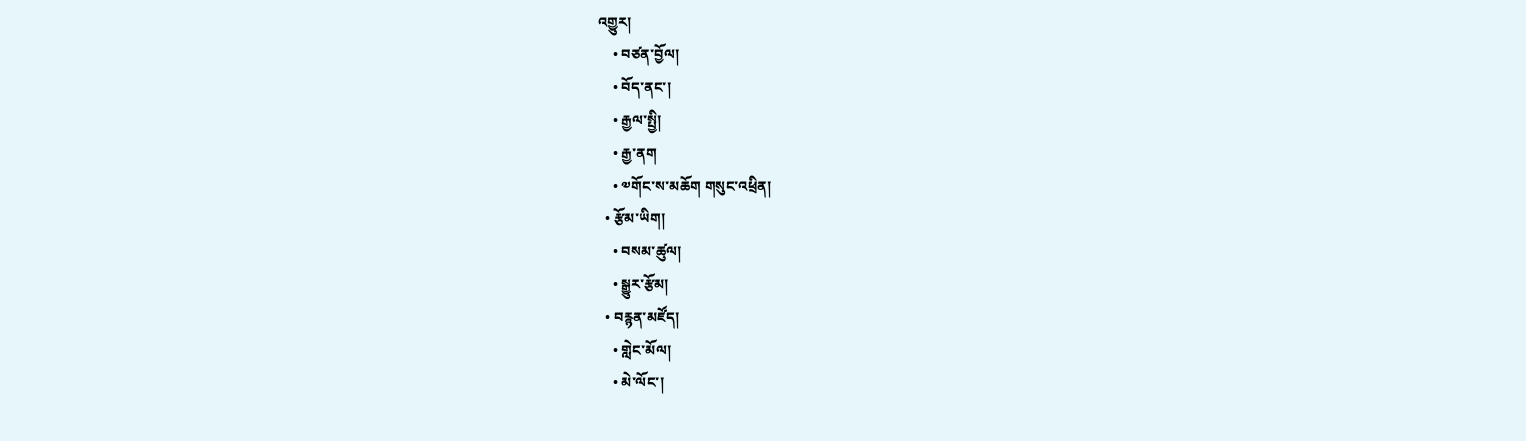འགྱུར།
    • བཙན་བྱོལ།
    • བོད་ནང་།
    • རྒྱལ་སྤྱི།
    • རྒྱ་ནག
    • ༧གོང་ས་མཆོག གསུང་འཕྲིན།
  • རྩོམ་ཡིག།
    • བསམ་ཚུལ།
    • སྒྱུར་རྩོམ།
  • བརྙན་མཛོད།
    • གླེང་མོལ།
    • མེ་ལོང་།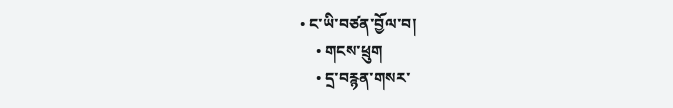• ང་ཡི་བཙན་བྱོལ་བ།
    • གངས་ཕྲུག
    • དྲ་བརྙན་གསར་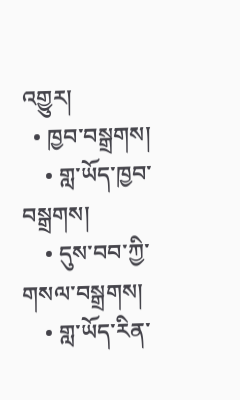འགྱུར།
  • ཁྱབ་བསྒྲགས།
    • གླ་ཡོད་ཁྱབ་བསྒྲགས།
    • དུས་བབ་ཀྱི་གསལ་བསྒྲགས།
    • གླ་ཡོད་རིན་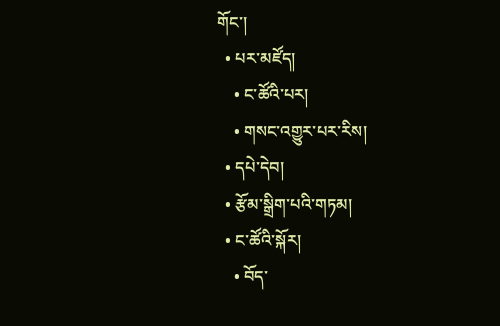གོང་།
  • པར་མཛོད།
    • ང་ཚོའི་པར།
    • གསང་འགྱུར་པར་རིས།
  • དཔེ་དེབ།
  • རྩོམ་སྒྲིག་པའི་གཏམ།
  • ང་ཚོའི་སྐོར།
    • བོད་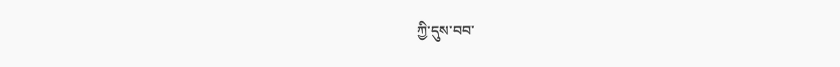ཀྱི་དུས་བབ་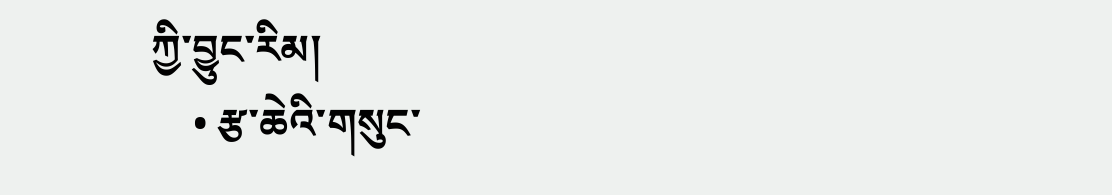ཀྱི་བྱུང་རིམ།
    • རྩ་ཆེའི་གསུང་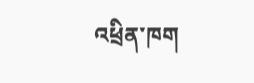འཕྲིན་ཁག